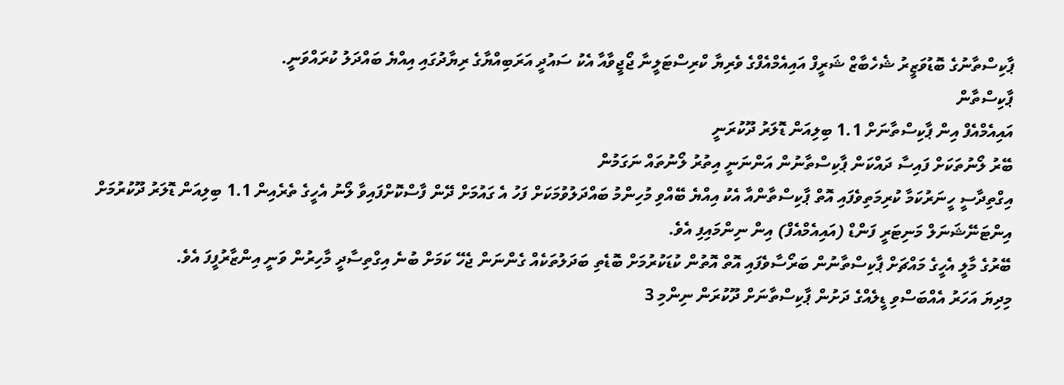ޕާކިސްތާނުގެ ބޮޑުވަޒީރު ޝެހެބާޒް ޝަރީފް އައިއެމްއެފްގެ ވެރިޔާ ކްރިސްޓަލީނާ ޖޯޖީވާއާ އެކު ސައުދީ އަރަބިއްޔާގެ ރިޔާދުގައި އިއްޔެ ބައްދަލު ކުރައްވަނީ.
ޕާކިސްތާން
އައިއެމްއެފް އިން ޕާކިސްތާނަށް 1.1 ބިލިއަން ޑޮލަރު ދޫކުރަނީ
ބޭރު ލޯނުތަކަށް ފައިސާ ދައްކަން ޕާކިސްތާނުން އަންނަނީ އިތުރު ލޯނުތައް ނަގަމުން
އިގްތިދާސީ ހީނަރުކަމާ ކުރިމަތިވެފައި އޮތް ޕާކިސްތާންއާ އެކު އިއްޔެ ބޭއްވި މުހިންމު ބައްދަލުވުމަކަށް ފަހު އެ ގައުމަށް ދޭން ފާސްކޮށްފައިވާ ލޯނު އެހީގެ ތެރެއިން 1.1 ބިލިއަން ޑޮލަރު ދޫކުރުމަށް އިންޓަނޭޝަނަލް މަނިޓަރީ ފަންޑް (އައިއެމްއެފް) އިން ނިންމައިފި އެވެ.
ބޭރުގެ މާލީ އެހީގެ މައްޗަށް ޕާކިސްތާނުން ބަރޯސާވެފައި އޮތް އޮތުން ކުޑަކުރުމަށް ބޮޑެތި ބަދަލުތަކެއް ގެންނަން ޖެހޭ ކަމަށް ބުނެ އިގްތިސާދީ މާހިރުން ވަނީ އިންޒާރުފީފަ އެވެ.
މިދިޔަ އަހަރު އެއްބަސްވި ޑީލެއްގެ ދަށުން ޕާކިސްތާނަށް ދޫކުރަން ނިންމި 3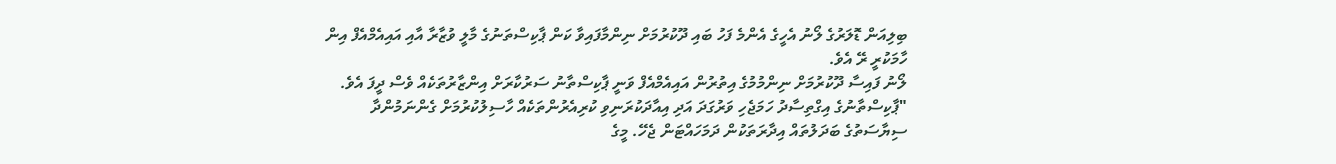ބިލިއަން ޑޮލަރުގެ ލޯނު އެހީގެ އެންމެ ފަހު ބައި ދޫކުރުމަށް ނިންމާފައިވާ ކަން ޕާކިސްތަނުގެ މާލީ ވުޒާރާ އާއި އައިއެމްއެފް އިން ހާމަކުރީ ރޭ އެވެ.
ލޯނު ފައިސާ ދޫކުރުމަށް ނިންމުމުގެ އިތުރުން އައިއެމްއެފް ވަނީ ޕާކިސްތާނު ސަރުކާރަށް އިންޒާރުތަކެއް ވެސް ދީފަ އެވެ.
"ޕާކިސްތާނުގެ އިގްތިސާދު ހަމަޖެހި ވަރުގަދަ އަދި އިއާދަކުރަނިވި ކުރިއެރުންތަކެއް ހާސިލުކުރުމަށް ގެންނަމުންދާ ސިޔާސަތުގެ ބަދަލުތައް އިދާރަތަކުން ދަމަހައްޓަން ޖެހޭ. މީގެ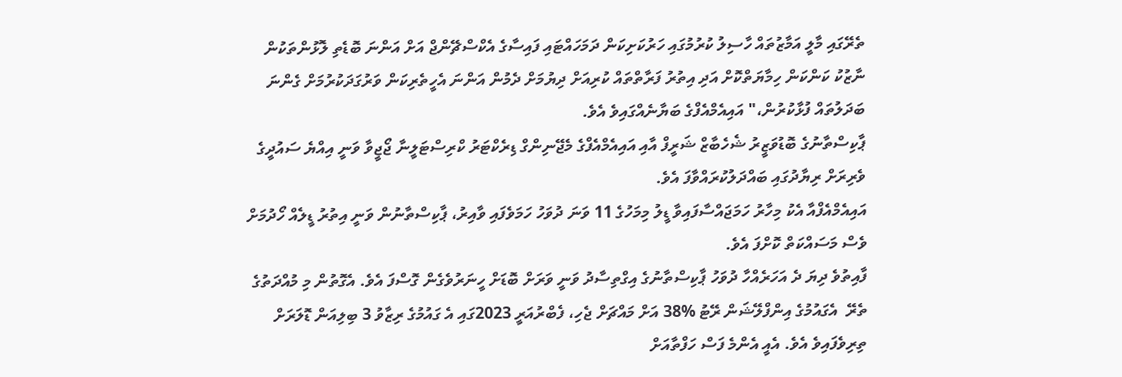ތެރޭގައި މާލީ އަމާޒުތައް ހާސިލު ކުރުމުގައި ހަރުކަށިކަން ދަމަހައްޓައި ފައިސާގެ އެކްސްޗޭންޖް އަށް އަންނަ ބޮޑެތި ލޮޅުންތަކުން ނާޒުކު ކަންކަން ހިމާޔަތްކޮށް އަދި އިތުރު ފަރާތްތައް ކުރިއަށް ދިޔުމަށް ދެމުން އަންނަ އެހީތެރިކަން ވަރުގަދަކުރުމަށް ގެންނަ ބަދަލުތައް ފުޅާކުރުން،" އައިއެމްއެފްގެ ބަޔާނެއްގައިވެ އެވެ.
ޕާކިސްތާނުގެ ބޮޑުވަޒީރު ޝެހެބާޒް ޝަރީފް އާއި އައިއެމްއެފްގެ މެޖޭނިންގް ޑިރެކްޓަރު ކްރިސްޓަލީނާ ޖޯޖީވާ ވަނީ އިއްޔެ ސައުދީގެ ވެރިރަށް ރިޔާދުގައި ބައްދަލުކުރައްވާފަ އެވެ.
އައިއެމްއެފްއާ އެކު މިހާރު ހަމަޖައްސާފައިވާ ޑީލު މިމަހުގެ 11 ވަނަ ދުވަހު ހަމަވެފައި ވާއިރު، ޕާކިސްތާނުން ވަނީ އިތުރު ޑީލެއް ހޯދުމަށް ވެސް މަސައްކަތް ކޮށްފަ އެވެ.
ފާއިތުވެ ދިޔަ ދެ އަހަރެއްހާ ދުވަހު ޕާކިސްތާނުގެ އިގްތިސާދު ވަނީ ވަރަށް ބޮޑަށް ހީނަރުވެގެން ގޮސްފަ އެވެ. އެގޮތުން މި މުއްދަތުގެ ތެރޭ  އެގައުމުގެ އިންފްލޭޝަން ރޭޓު %38 އަށް މައްޗަށް ޖެހި، ފެބްރުއަރީ 2023ގައި އެ ގައުމުގެ ރިޒާވު 3 ބިލިއަން ޑޮލަރަށް ތިރިވެފައިވެ އެވެ. އެއީ އެންމެ ފަސް ހަފްތާއަށް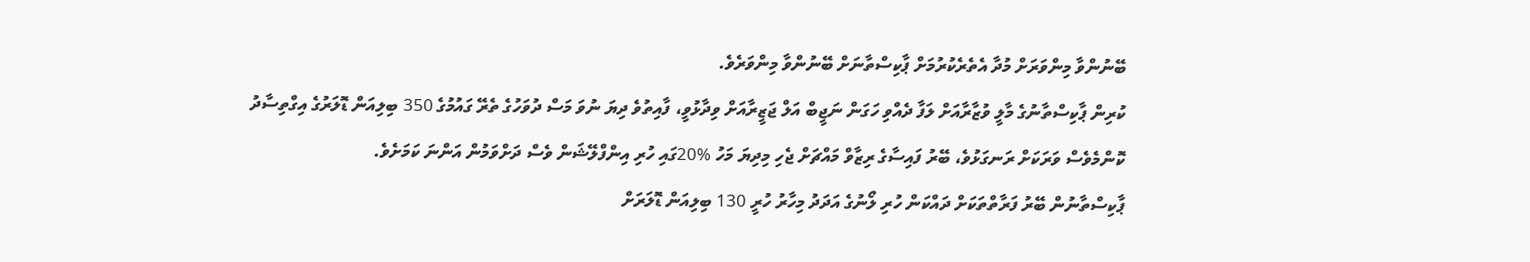ބޭނުންވާ މިންވަރަށް މުދާ އެތެރެކުރުމަށް ޕާކިސްތާނަށް ބޭނުންވާ މިންވަރެވެ.
ކުރިން ޕާކިސްތާނުގެ މާލީ ވުޒާރާއަށް ލަފާ ދެއްވި ހަގަން ނަޖީބް އަލް ޖަޒީރާއަށް ވިދާޅުވީ، ފާއިތުވެ ދިޔަ ނުވަ މަސް ދުވަހުގެ ތެރޭ ގައުމުގެ 350 ބިލިއަން ޑޮލަރުގެ އިގްތިސާދު ކޮންމެވެސް ވަރަކަށް ރަނގަޅުވެ، ބޭރު ފައިސާގެ ރިޒާވް މައްޗަށް ޖެހި މިދިޔަ މަހު %20ގައި ހުރި އިންފްލޭޝަން ވެސް ދަށްވަމުން އަންނަ ކަމަށެވެ.
ޕާކިސްތާނުން ބޭރު ފަރާތްތަކަށް ދައްކަން ހުރި ލޯނުގެ އަދަދު މިހާރު ހުރީ 130 ބިލިއަން ޑޮލަރަށް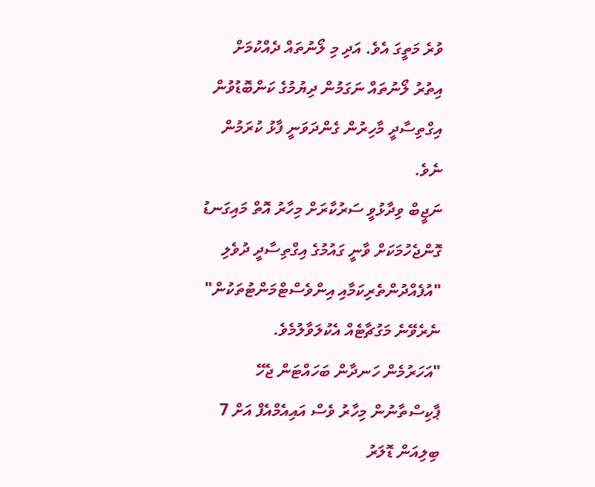ވުރެ މަތީގަ އެވެ. އަދި މި ލޯނުތައް ދެއްކުމަށް އިތުރު ލޯނުތައް ނަގަމުން ދިޔުމުގެ ކަންބޮޑުވުން އިގްތިސާދީ މާހިރުން ގެންދަވަނީ ފާޅު ކުރަމުން ނެވެ.
ނަޖީބް ވިދާޅުވީ ސަރުކާރަށް މިހާރު އޮތް މައިގަނޑު ގޮންޖެހުމަކަށް ވާނީ ގައުމުގެ އިގްތިސާދީ ދުވެލި "އުފެއްދުންތެރިކަމާއި އިންވެސްޓްމަންޓުތަކުން" ނެރެވޭނެ މަގުޗާޓެއް އެކުލަވާލުމެވެ.
"އަހަރުމެން ހަނދާން ބަހައްޓަން ޖެހޭ ޕާކިސްތާނުން މިހާރު ވެސް އައިއެމްއެފް އަށް 7 ބިލިއަން ޑޮލަރު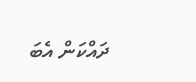ދައްކަން އެބަ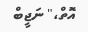އޮތް،" ނަޖީބް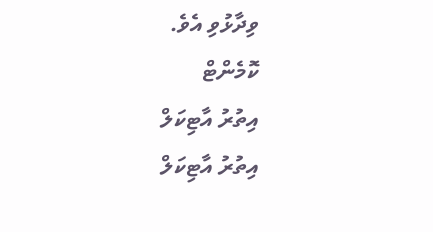ވިދާޅުވި އެވެ.
ކޮމެންޓް
އިތުރު އާޓިކަލް
އިތުރު އާޓިކަލް